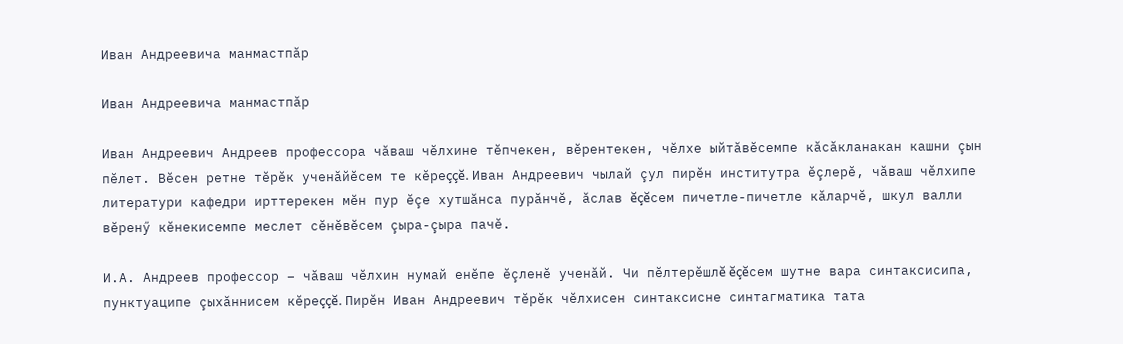Иван Андреевича манмастпăр

Иван Андреевича манмастпăр

Иван Андреевич Андреев профессора чăваш чĕлхине тĕпчекен, вĕрентекен, чĕлхе ыйтăвĕсемпе кăсăкланакан кашни çын пĕлет. Вĕсен ретне тĕрĕк ученăйĕсем те кĕреççĕ. Иван Андреевич чылай çул пирĕн институтра ĕçлерĕ, чăваш чĕлхипе литератури кафедри ирттерекен мĕн пур ĕçе хутшăнса пурăнчĕ, ăслав ĕçĕсем пичетле-пичетле кăларчĕ, шкул валли вĕренӳ кĕнекисемпе меслет сĕнĕвĕсем çыра-çыра пачĕ.

И.А. Андреев профессор – чăваш чĕлхин нумай енĕпе ĕçленĕ ученăй. Чи пĕлтерĕшлĕ ĕçĕсем шутне вара синтаксисипа, пунктуаципе çыхăннисем кĕреççĕ. Пирĕн Иван Андреевич тĕрĕк чĕлхисен синтаксисне синтагматика тата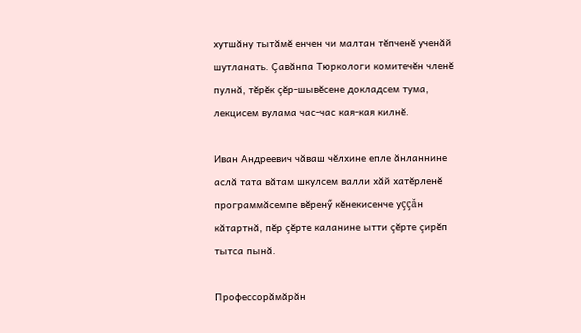хутшăну тытăмĕ енчен чи малтан тĕпченĕ ученăй шутланать. Çавăнпа Тюркологи комитечĕн членĕ пулнă, тĕрĕк çĕр-шывĕсене докладсем тума, лекцисем вулама час-час кая-кая килнĕ.

Иван Андреевич чăваш чĕлхине епле ăнланнине аслă тата вăтам шкулсем валли хăй хатĕрленĕ программăсемпе вĕренӳ кĕнекисенче уççăн кăтартнă, пĕр çĕрте каланине ытти çĕрте çирĕп тытса пынă.

Профессорăмăрăн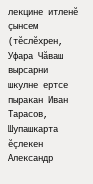лекцине итленĕ çынсем (тĕслĕхрен, Уфара Чăваш вырсарни шкулне ертсе пыракан Иван Тарасов, Шупашкарта ĕçлекен Александр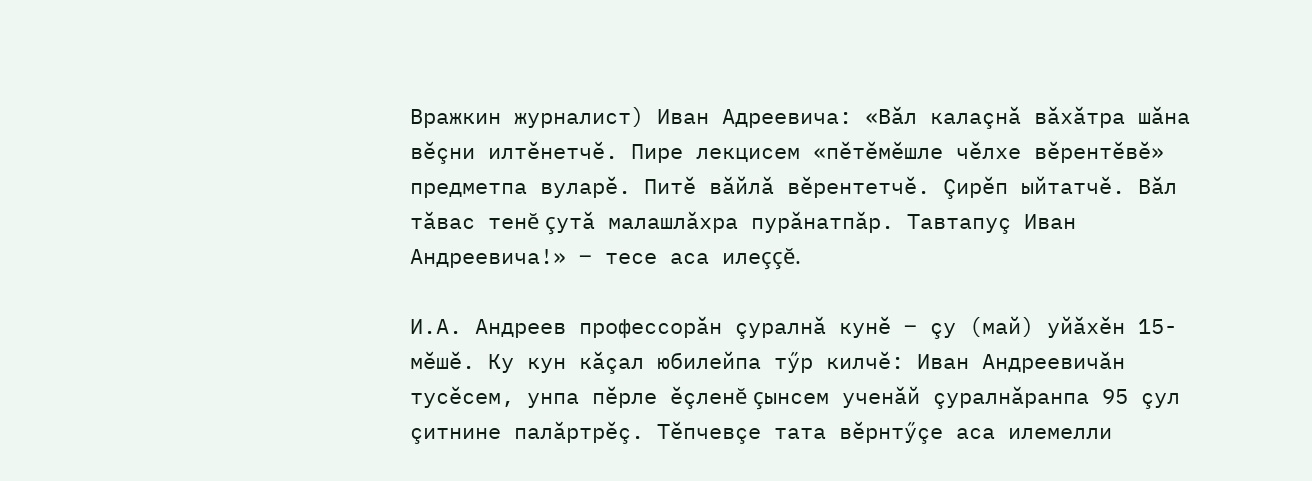Вражкин журналист) Иван Адреевича: «Вăл калаçнă вăхăтра шăна вĕçни илтĕнетчĕ. Пире лекцисем «пĕтĕмĕшле чĕлхе вĕрентĕвĕ» предметпа вуларĕ. Питĕ вăйлă вĕрентетчĕ. Çирĕп ыйтатчĕ. Вăл тăвас тенĕ çутă малашлăхра пурăнатпăр. Тавтапуç Иван Андреевича!» ‒ тесе аса илеççĕ.

И.А. Андреев профессорăн çуралнă кунĕ ‒ çу (май) уйăхĕн 15-мĕшĕ. Ку кун кăçал юбилейпа тӳр килчĕ: Иван Андреевичăн тусĕсем, унпа пĕрле ĕçленĕ çынсем ученăй çуралнăранпа 95 çул çитнине палăртрĕç. Тĕпчевçе тата вĕрнтӳçе аса илемелли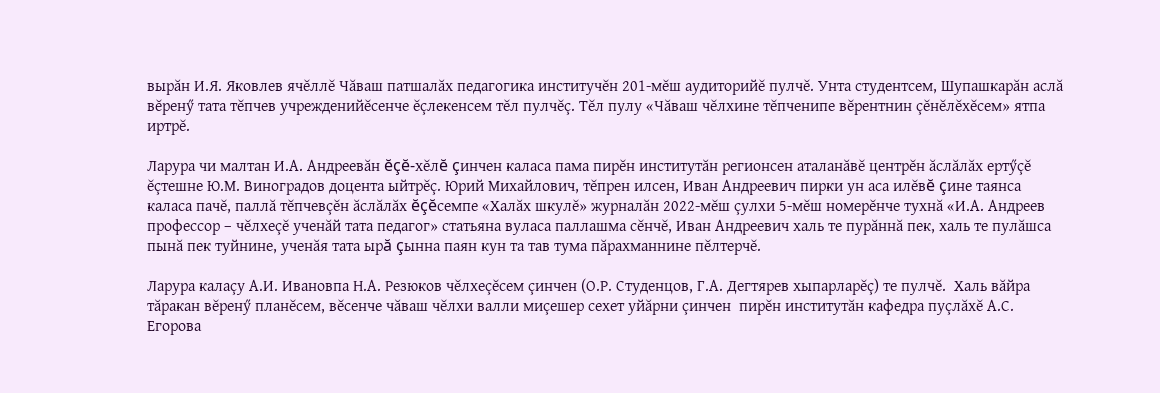вырăн И.Я. Яковлев ячĕллĕ Чăваш патшалăх педагогика институчĕн 201-мĕш аудиторийĕ пулчĕ. Унта студентсем, Шупашкарăн аслă вĕренӳ тата тĕпчев учрежденийĕсенче ĕçлекенсем тĕл пулчĕç. Тĕл пулу «Чăваш чĕлхине тĕпченипе вĕрентнин çĕнĕлĕхĕсем» ятпа иртрĕ.

Ларура чи малтан И.А. Андреевăн ĕçĕ-хĕлĕ çинчен каласа пама пирĕн институтăн регионсен аталанăвĕ центрĕн ăслăлăх ертӳçĕ ĕçтешне Ю.М. Виноградов доцента ыйтрĕç. Юрий Михайлович, тĕпрен илсен, Иван Андреевич пирки ун аса илĕвĕ çине таянса каласа пачĕ, паллă тĕпчевçĕн ăслăлăх ĕçĕсемпе «Халăх шкулĕ» журналăн 2022-мĕш çулхи 5-мĕш номерĕнче тухнă «И.А. Андреев профессор ‒ чĕлхеçĕ ученăй тата педагог» статьяна вуласа паллашма сĕнчĕ, Иван Андреевич халь те пурăннă пек, халь те пулăшса пынă пек туйнине, ученăя тата ырă çынна паян кун та тав тума пăрахманнине пĕлтерчĕ.

Ларура калаçу А.И. Ивановпа Н.А. Резюков чĕлхеçĕсем çинчен (О.Р. Студенцов, Г.А. Дегтярев хыпарларĕç) те пулчĕ.  Халь вăйра тăракан вĕренӳ планĕсем, вĕсенче чăваш чĕлхи валли миçешер сехет уйăрни çинчен  пирĕн институтăн кафедра пуçлăхĕ А.С. Егорова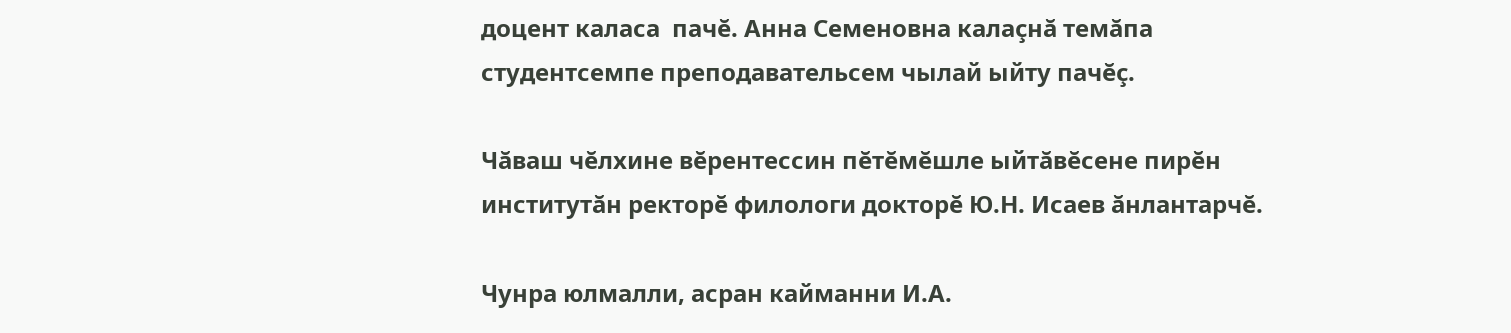доцент каласа  пачĕ. Анна Семеновна калаçнă темăпа студентсемпе преподавательсем чылай ыйту пачĕç.

Чăваш чĕлхине вĕрентессин пĕтĕмĕшле ыйтăвĕсене пирĕн институтăн ректорĕ филологи докторĕ Ю.Н. Исаев ăнлантарчĕ.

Чунра юлмалли, асран кайманни И.А.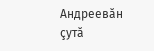Андреевăн çутă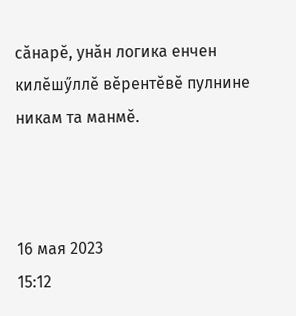сăнарĕ, унăн логика енчен килĕшӳллĕ вĕрентĕвĕ пулнине никам та манмĕ.



16 мая 2023
15:12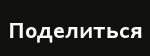Поделиться